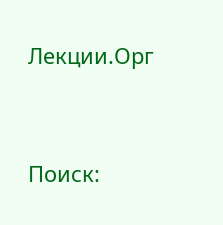Лекции.Орг


Поиск: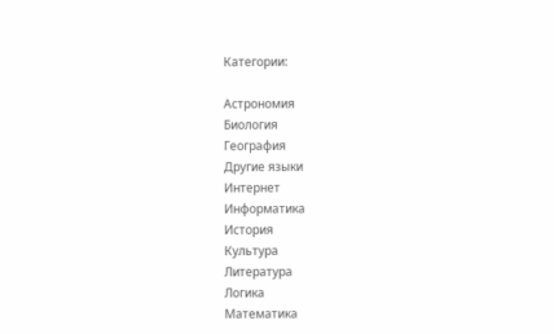Категории:

Астрономия
Биология
География
Другие языки
Интернет
Информатика
История
Культура
Литература
Логика
Математика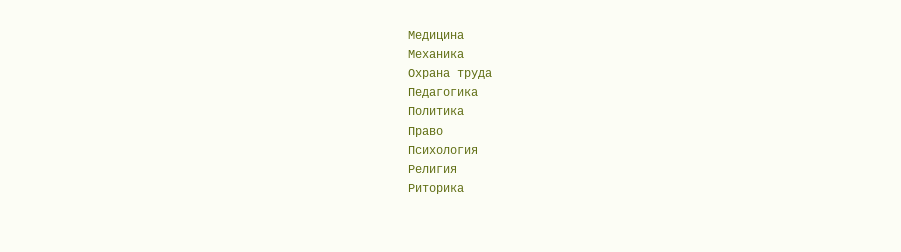Медицина
Механика
Охрана труда
Педагогика
Политика
Право
Психология
Религия
Риторика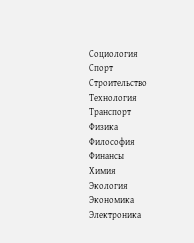Социология
Спорт
Строительство
Технология
Транспорт
Физика
Философия
Финансы
Химия
Экология
Экономика
Электроника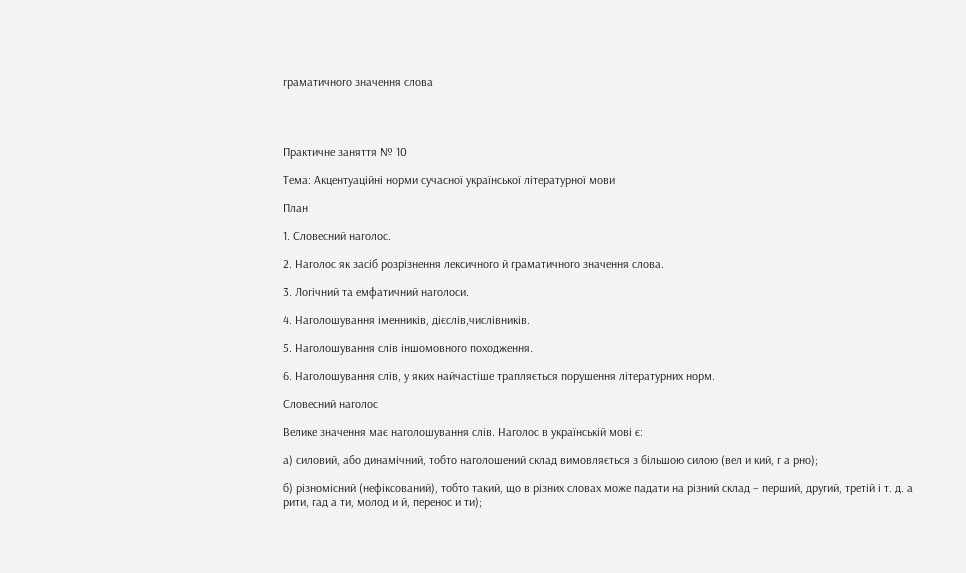граматичного значення слова




Практичне заняття № 10

Тема: Акцентуаційні норми сучасної української літературної мови

План

1. Словесний наголос.

2. Наголос як засіб розрізнення лексичного й граматичного значення слова.

3. Логічний та емфатичний наголоси.

4. Наголошування іменників, дієслів,числівників.

5. Наголошування слів іншомовного походження.

6. Наголошування слів, у яких найчастіше трапляється порушення літературних норм.

Словесний наголос

Велике значення має наголошування слів. Наголос в українській мові є:

а) силовий, або динамічний, тобто наголошений склад вимовляється з більшою силою (вел и кий, г а рно);

б) різномісний (нефіксований), тобто такий, що в різних словах може падати на різний склад – перший, другий, третій і т. д. а рити, гад а ти, молод и й, перенос и ти);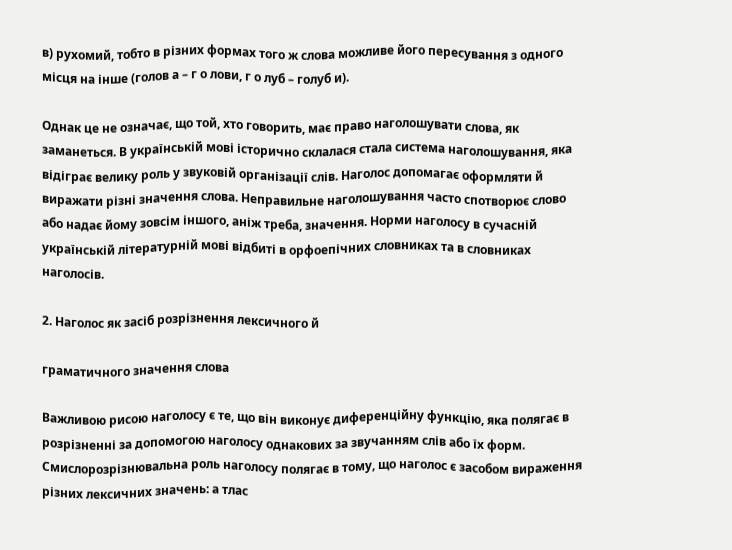в) рухомий, тобто в різних формах того ж слова можливе його пересування з одного місця на інше (голов а – г о лови, г о луб – голуб и).

Однак це не означає, що той, хто говорить, має право наголошувати слова, як заманеться. В українській мові історично склалася стала система наголошування, яка відіграє велику роль у звуковій організації слів. Наголос допомагає оформляти й виражати різні значення слова. Неправильне наголошування часто спотворює слово або надає йому зовсім іншого, аніж треба, значення. Норми наголосу в сучасній українській літературній мові відбиті в орфоепічних словниках та в словниках наголосів.

2. Наголос як засіб розрізнення лексичного й

граматичного значення слова

Важливою рисою наголосу є те, що він виконує диференційну функцію, яка полягає в розрізненні за допомогою наголосу однакових за звучанням слів або їх форм. Смислорозрізнювальна роль наголосу полягає в тому, що наголос є засобом вираження різних лексичних значень: а тлас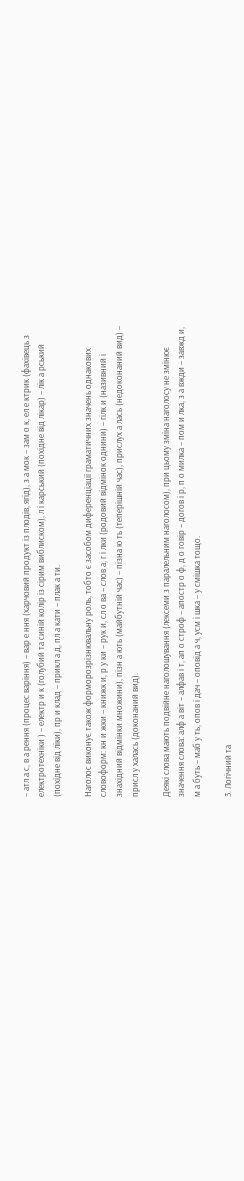– атл а с, в а рення (процес варіння) – вар е ння (харчовий продукт із плодів, ягід), з а мок – зам о к, ел е ктрик (фахівець з електротехніки ) – електр и к (голубий та синій колір із сірим виблиском), л і карський (похідне від лікар) – лік а рський (похідне від ліки), пр и клад – прикл а д, пл а кати – плак а ти.

Наголос виконує також форморозрізнювальну роль, тобто є засобом диференціації граматичних значень однакових словоформ: кн и жки – книжк и, р у ки – рук и, сл о ва – слов а, г і лки (родовий відмінок однини) – гілк и (називний і знахідний відмінки множини), пізн а ють (майбутній час) – пізна ю ть (теперішній час), прислух а лась (недоконаний вид) – присл у халась (доконаний вид).

Деякі слова мають подвійне наголошування (лексеми з паралельним наголосом), при цьому зміна наголосу не змінює значення слова: алф а віт – алфав і т, ап о строф – апостр о ф, д о говір – догов і р, п о милка – пом и лка, з а вжди – завжд и, м а буть – маб у ть, опов і дач – оповід а ч, усм і шка – у смішка тощо.

3. Логічний та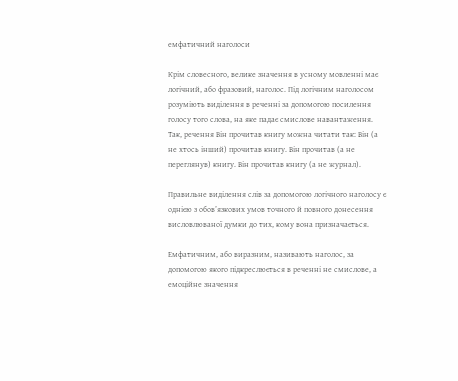емфатичний наголоси

Крім словесного, велике значення в усному мовленні має логічний, або фразовий, наголос. Під логічним наголосом розуміють виділення в реченні за допомогою посилення голосу того слова, на яке падає смислове навантаження. Так, речення Він прочитав книгу можна читати так: Він (а не хтось інший) прочитав книгу. Він прочитав (а не переглянув) книгу. Він прочитав книгу (а не журнал).

Правильне виділення слів за допомогою логічного наголосу є однією з обов’язкових умов точного й повного донесення висловлюваної думки до тих, кому вона призначається.

Емфатичним, або виразним, називають наголос, за допомогою якого підкреслюється в реченні не смислове, а емоційне значення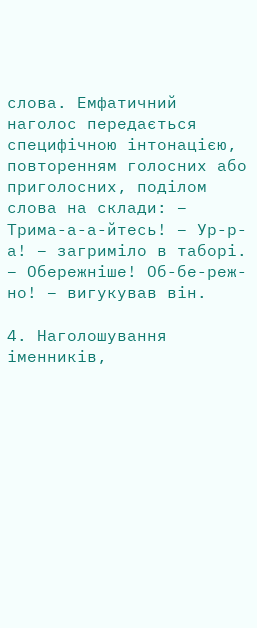слова. Емфатичний наголос передається специфічною інтонацією, повторенням голосних або приголосних, поділом слова на склади: – Трима-а-а-йтесь! – Ур-р-а! – загриміло в таборі. – Обережніше! Об-бе-реж-но! – вигукував він.

4. Наголошування іменників,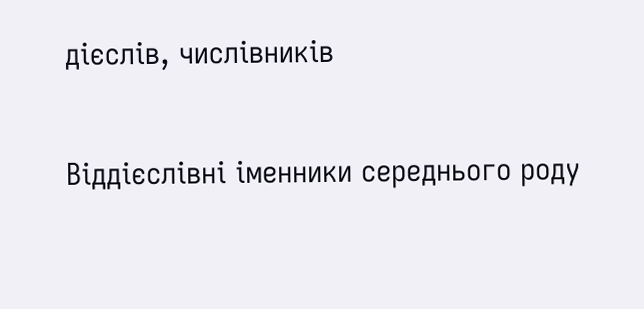дієслів, числівників

Віддієслівні іменники середнього роду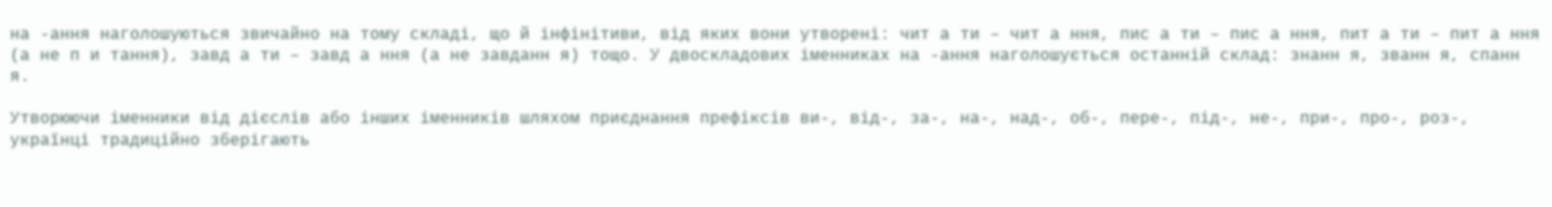на -ання наголошуються звичайно на тому складі, що й інфінітиви, від яких вони утворені: чит а ти – чит а ння, пис а ти – пис а ння, пит а ти – пит а ння (а не п и тання), завд а ти – завд а ння (а не завданн я) тощо. У двоскладових іменниках на -ання наголошується останній склад: знанн я, званн я, спанн я.

Утворюючи іменники від дієслів або інших іменників шляхом приєднання префіксів ви-, від-, за-, на-, над-, об-, пере-, під-, не-, при-, про-, роз-, українці традиційно зберігають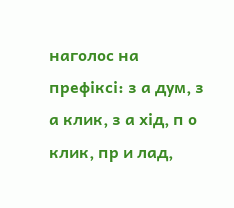наголос на префіксі: з а дум, з а клик, з а хід, п о клик, пр и лад,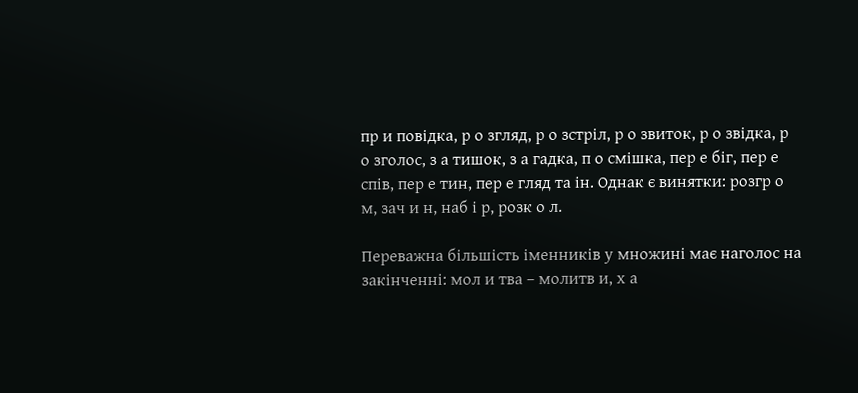пр и повідка, р о згляд, р о зстріл, р о звиток, р о звідка, р о зголос, з а тишок, з а гадка, п о смішка, пер е біг, пер е спів, пер е тин, пер е гляд та ін. Однак є винятки: розгр о м, зач и н, наб і р, розк о л.

Переважна більшість іменників у множині має наголос на закінченні: мол и тва – молитв и, х а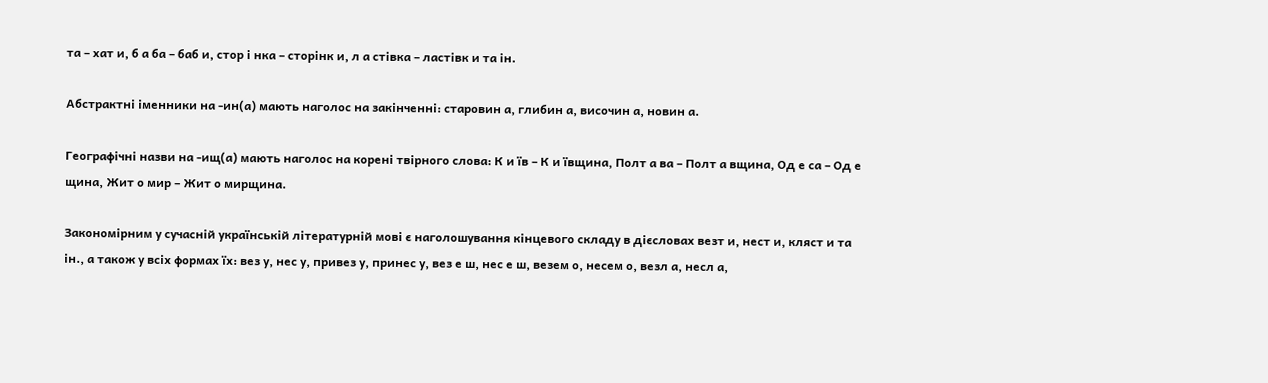та – хат и, б а ба – баб и, стор і нка – сторінк и, л а стівка – ластівк и та ін.

Абстрактні іменники на -ин(а) мають наголос на закінченні: старовин а, глибин а, височин а, новин а.

Географічні назви на -ищ(а) мають наголос на корені твірного слова: К и їв – К и ївщина, Полт а ва – Полт а вщина, Од е са – Од е щина, Жит о мир – Жит о мирщина.

Закономірним у сучасній українській літературній мові є наголошування кінцевого складу в дієсловах везт и, нест и, кляст и та ін., а також у всіх формах їх: вез у, нес у, привез у, принес у, вез е ш, нес е ш, везем о, несем о, везл а, несл а,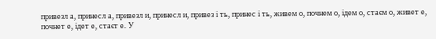привезл а, принесл а, привезл и, принесл и, привез і ть, принес і ть, живем о, почнем о, ідем о, стаєм о, живет е, почнет е, ідет е, стаєт е. У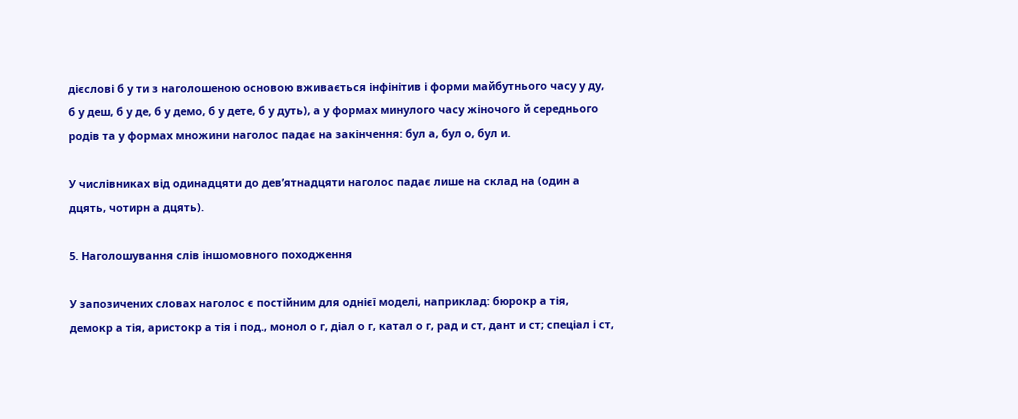дієслові б у ти з наголошеною основою вживається інфінітив і форми майбутнього часу у ду, б у деш, б у де, б у демо, б у дете, б у дуть), а у формах минулого часу жіночого й середнього родів та у формах множини наголос падає на закінчення: бул а, бул о, бул и.

У числівниках від одинадцяти до дев’ятнадцяти наголос падає лише на склад на (один а дцять, чотирн а дцять).

5. Наголошування слів іншомовного походження

У запозичених словах наголос є постійним для однієї моделі, наприклад: бюрокр а тія, демокр а тія, аристокр а тія і под., монол о г, діал о г, катал о г, рад и ст, дант и ст; спеціал і ст,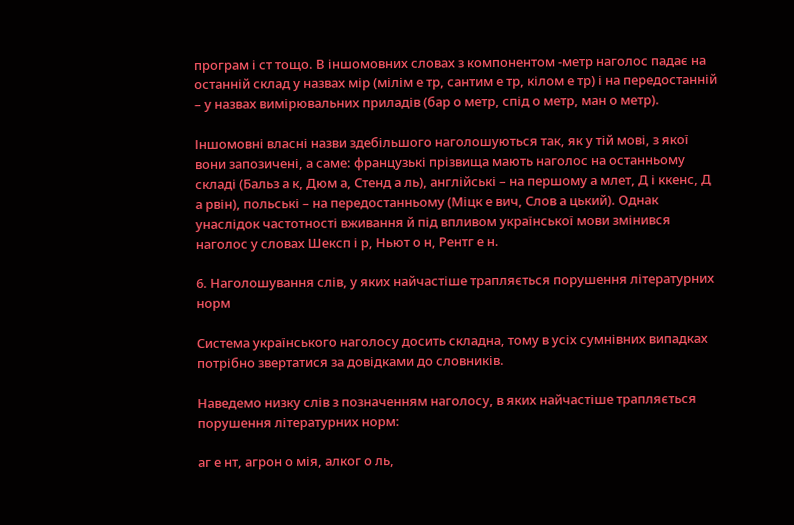програм і ст тощо. В іншомовних словах з компонентом -метр наголос падає на останній склад у назвах мір (мілім е тр, сантим е тр, кілом е тр) і на передостанній – у назвах вимірювальних приладів (бар о метр, спід о метр, ман о метр).

Іншомовні власні назви здебільшого наголошуються так, як у тій мові, з якої вони запозичені, а саме: французькі прізвища мають наголос на останньому складі (Бальз а к, Дюм а, Стенд а ль), англійські – на першому а млет, Д і ккенс, Д а рвін), польські – на передостанньому (Міцк е вич, Слов а цький). Однак унаслідок частотності вживання й під впливом української мови змінився наголос у словах Шексп і р, Ньют о н, Рентг е н.

6. Наголошування слів, у яких найчастіше трапляється порушення літературних норм

Система українського наголосу досить складна, тому в усіх сумнівних випадках потрібно звертатися за довідками до словників.

Наведемо низку слів з позначенням наголосу, в яких найчастіше трапляється порушення літературних норм:

аг е нт, агрон о мія, алког о ль,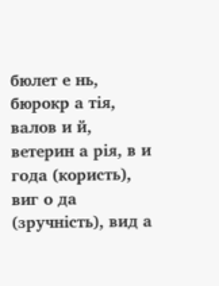бюлет е нь, бюрокр а тія, валов и й, ветерин а рія, в и года (користь), виг о да (зручність), вид а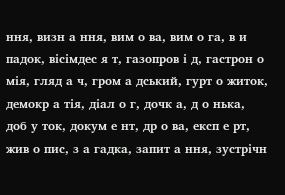ння, визн а ння, вим о ва, вим о га, в и падок, вісімдес я т, газопров і д, гастрон о мія, гляд а ч, гром а дський, гурт о житок, демокр а тія, діал о г, дочк а, д о нька, доб у ток, докум е нт, др о ва, експ е рт, жив о пис, з а гадка, запит а ння, зустрічн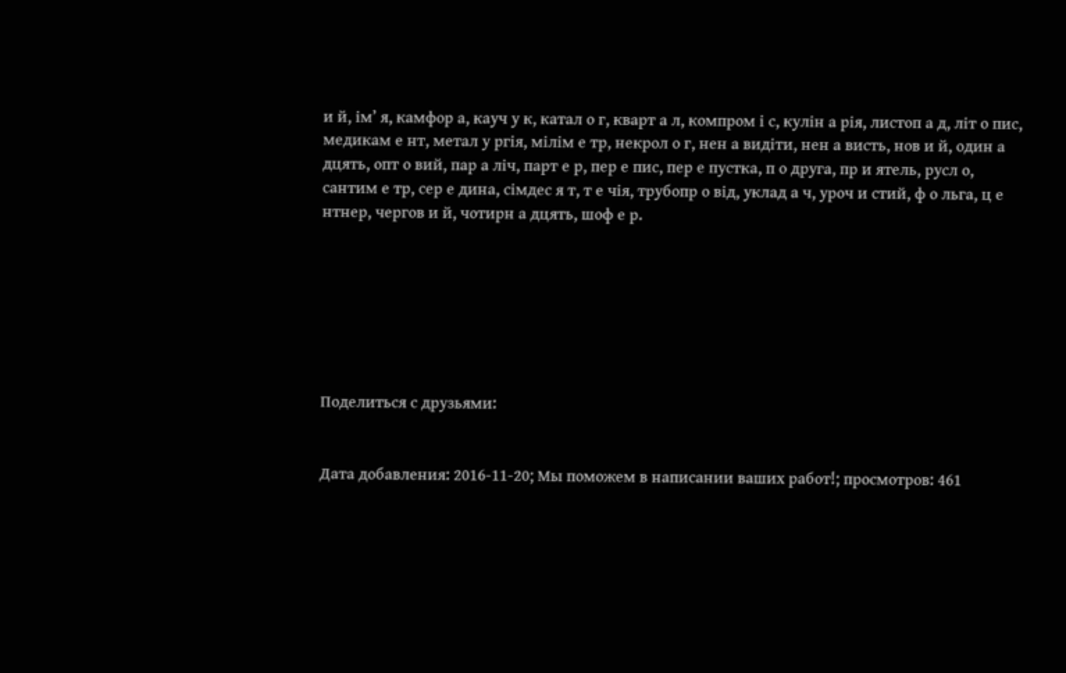и й, ім’ я, камфор а, кауч у к, катал о г, кварт а л, компром і с, кулін а рія, листоп а д, літ о пис, медикам е нт, метал у ргія, мілім е тр, некрол о г, нен а видіти, нен а висть, нов и й, один а дцять, опт о вий, пар а ліч, парт е р, пер е пис, пер е пустка, п о друга, пр и ятель, русл о, сантим е тр, сер е дина, сімдес я т, т е чія, трубопр о від, уклад а ч, уроч и стий, ф о льга, ц е нтнер, чергов и й, чотирн а дцять, шоф е р.







Поделиться с друзьями:


Дата добавления: 2016-11-20; Мы поможем в написании ваших работ!; просмотров: 461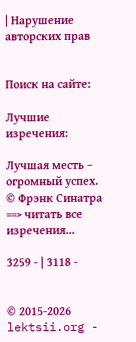| Нарушение авторских прав


Поиск на сайте:

Лучшие изречения:

Лучшая месть – огромный успех. © Фрэнк Синатра
==> читать все изречения...

3259 - | 3118 -


© 2015-2026 lektsii.org -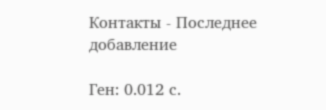Контакты - Последнее добавление

Ген: 0.012 с.